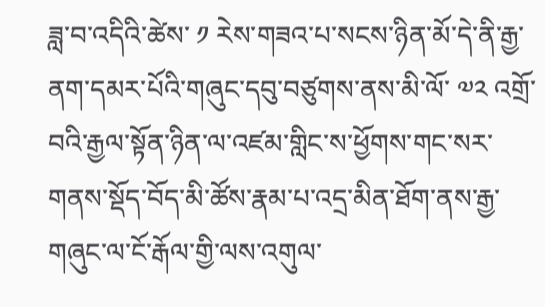ཟླ་བ་འདིའི་ཚེས་ ༡ རེས་གཟའ་པ་སངས་ཉིན་མོ་དེ་ནི་རྒྱ་ནག་དམར་པོའི་གཞུང་དབུ་བཙུགས་ནས་མི་ལོ་ ༧༢ འགྲོ་བའི་རྒྱལ་སྟོན་ཉིན་ལ་འཛམ་གླིང་ས་ཕྱོགས་གང་སར་གནས་སྡོད་བོད་མི་ཚོས་རྣམ་པ་འདྲ་མིན་ཐོག་ནས་རྒྱ་གཞུང་ལ་ངོ་རྒོལ་གྱི་ལས་འགུལ་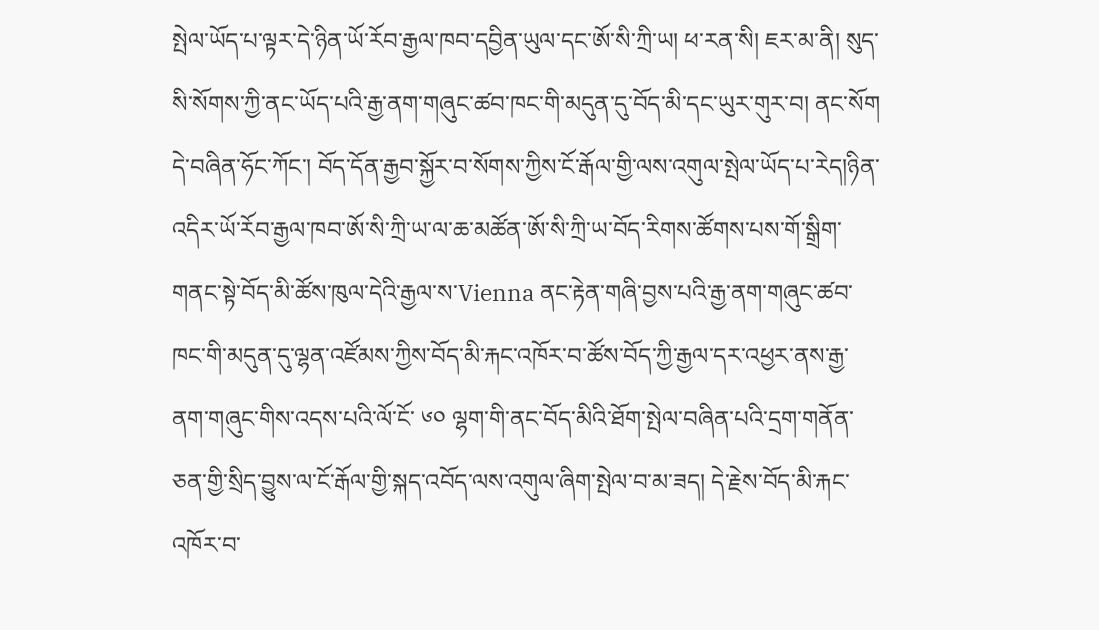སྤེལ་ཡོད་པ་ལྟར་དེ་ཉིན་ཡོ་རོབ་རྒྱལ་ཁབ་དབྱིན་ཡུལ་དང་ཨོ་སི་ཀྲི་ཡ། ཕ་རན་སི། ཇར་མ་ནི། སུད་སི་སོགས་ཀྱི་ནང་ཡོད་པའི་རྒྱ་ནག་གཞུང་ཚབ་ཁང་གི་མདུན་དུ་བོད་མི་དང་ཡུར་གུར་བ། ནང་སོག དེ་བཞིན་ཧོང་ཀོང་། བོད་དོན་རྒྱབ་སྐྱོར་བ་སོགས་ཀྱིས་ངོ་རྒོལ་གྱི་ལས་འགུལ་སྤེལ་ཡོད་པ་རེད།ཉིན་འདིར་ཡོ་རོབ་རྒྱལ་ཁབ་ཨོ་སི་ཀྲི་ཡ་ལ་ཆ་མཚོན་ཨོ་སི་ཀྲི་ཡ་བོད་རིགས་ཚོགས་པས་གོ་སྒྲིག་གནང་སྟེ་བོད་མི་ཚོས་ཁུལ་དེའི་རྒྱལ་ས་Vienna ནང་རྟེན་གཞི་བྱས་པའི་རྒྱ་ནག་གཞུང་ཚབ་ཁང་གི་མདུན་དུ་ལྷན་འཛོམས་ཀྱིས་བོད་མི་རྐང་འཁོར་བ་ཚོས་བོད་ཀྱི་རྒྱལ་དར་འཕྱར་ནས་རྒྱ་ནག་གཞུང་གིས་འདས་པའི་ལོ་ངོ་ ༦༠ ལྷག་གི་ནང་བོད་མིའི་ཐོག་སྤེལ་བཞིན་པའི་དྲག་གནོན་ཅན་གྱི་སྲིད་བྱུས་ལ་ངོ་རྒོལ་གྱི་སྐད་འབོད་ལས་འགུལ་ཞིག་སྤེལ་བ་མ་ཟད། དེ་རྗེས་བོད་མི་རྐང་འཁོར་བ་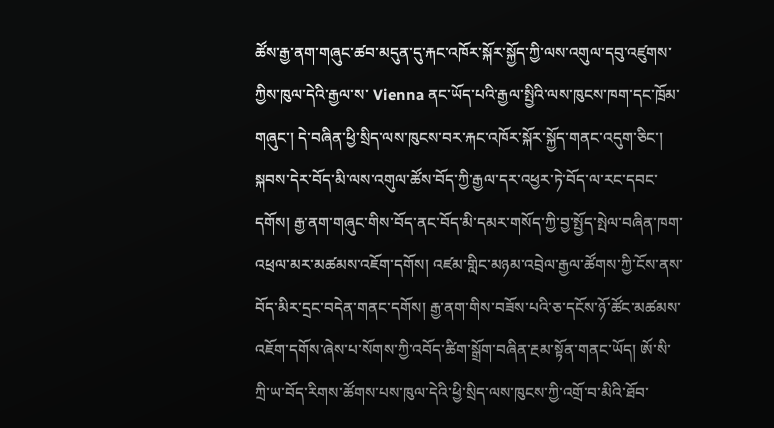ཚོས་རྒྱ་ནག་གཞུང་ཚབ་མདུན་དུ་རྐང་འཁོར་སྐོར་སྐྱོད་ཀྱི་ལས་འགུལ་དབུ་འཛུགས་ཀྱིས་ཁུལ་དེའི་རྒྱལ་ས་ Vienna ནང་ཡོད་པའི་རྒྱལ་སྤྱིའི་ལས་ཁུངས་ཁག་དང་ཁྲོམ་གཞུང་། དེ་བཞིན་ཕྱི་སྲིད་ལས་ཁུངས་བར་རྐང་འཁོར་སྐོར་སྐྱོད་གནང་འདུག་ཅིང་། སྐབས་དེར་བོད་མི་ལས་འགུལ་ཚོས་བོད་ཀྱི་རྒྱལ་དར་འཕྱར་ཏེ་བོད་ལ་རང་དབང་དགོས། རྒྱ་ནག་གཞུང་གིས་བོད་ནང་བོད་མི་དམར་གསོད་ཀྱི་བྱ་སྤྱོད་སྤེལ་བཞིན་ཁག་འཕྲལ་མར་མཚམས་འཇོག་དགོས། འཛམ་གླིང་མཉམ་འབྲེལ་རྒྱལ་ཚོགས་ཀྱི་ངོས་ནས་བོད་མིར་དྲང་བདེན་གནང་དགོས། རྒྱ་ནག་གིས་བཟོས་པའི་ཅ་དངོས་ཉོ་ཚོང་མཚམས་འཇོག་དགོས་ཞེས་པ་སོགས་ཀྱི་འབོད་ཚིག་སྒྲོག་བཞིན་རྔམ་སྟོན་གནང་ཡོད། ཨོ་སི་ཀྲི་ཡ་བོད་རིགས་ཚོགས་པས་ཁུལ་དེའི་ཕྱི་སྲིད་ལས་ཁུངས་ཀྱི་འགྲོ་བ་མིའི་ཐོབ་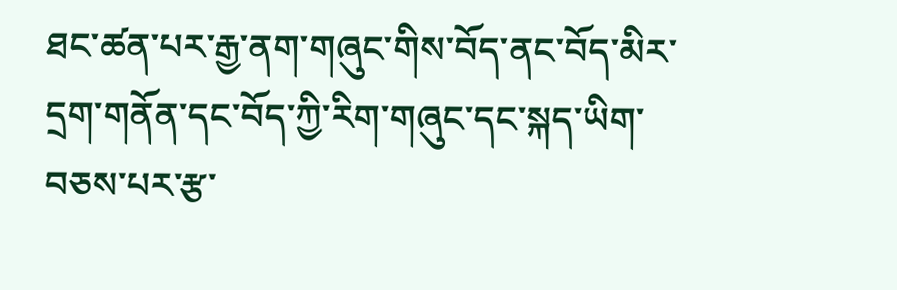ཐང་ཚན་པར་རྒྱ་ནག་གཞུང་གིས་བོད་ནང་བོད་མིར་དྲག་གནོན་དང་བོད་ཀྱི་རིག་གཞུང་དང་སྐད་ཡིག་བཅས་པར་རྩ་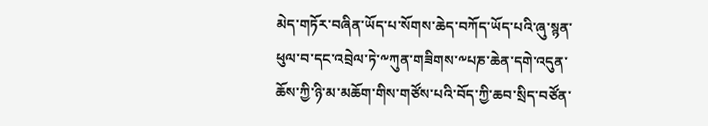མེད་གཏོར་བཞིན་ཡོད་པ་སོགས་ཆེད་བཀོད་ཡོད་པའི་ཞུ་སྙན་ཕུལ་བ་དང་འབྲེལ་ཏེ་༸ཀུན་གཟིགས་༸པཎ་ཆེན་དགེ་འདུན་ཆོས་ཀྱི་ཉི་མ་མཆོག་གིས་གཙོས་པའི་བོད་ཀྱི་ཆབ་སྲིད་བཙོན་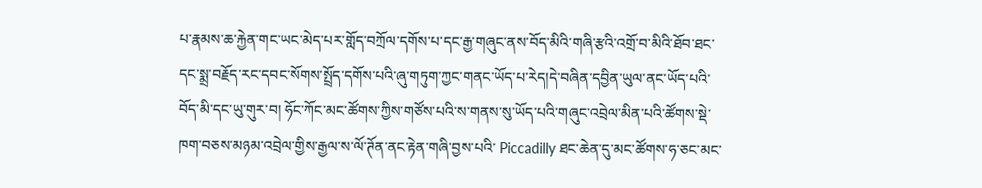པ་རྣམས་ཆ་རྐྱེན་གང་ཡང་མེད་པར་གློད་བཀྲོལ་དགོས་པ་དང་རྒྱ་གཞུང་ནས་བོད་མིའི་གཞི་རྩའི་འགྲོ་བ་མིའི་ཐོབ་ཐང་དང་སྨྲ་བརྗོད་རང་དབང་སོགས་སྤྲོད་དགོས་པའི་ཞུ་གཏུག་ཀྱང་གནང་ཡོད་པ་རེད།དེ་བཞིན་དབྱིན་ཡུལ་ནང་ཡོད་པའི་བོད་མི་དང་ཡུ་གུར་བ། ཧོང་ཀོང་མང་ཚོགས་ཀྱིས་གཙོས་པའི་ས་གནས་སུ་ཡོད་པའི་གཞུང་འབྲེལ་མིན་པའི་ཚོགས་སྡེ་ཁག་བཅས་མཉམ་འབྲེལ་གྱིས་རྒྱལ་ས་ལོ་ཊོན་ནང་རྟེན་གཞི་བྱས་པའི་ Piccadilly ཐང་ཆེན་དུ་མང་ཚོགས་ཧ་ཅང་མང་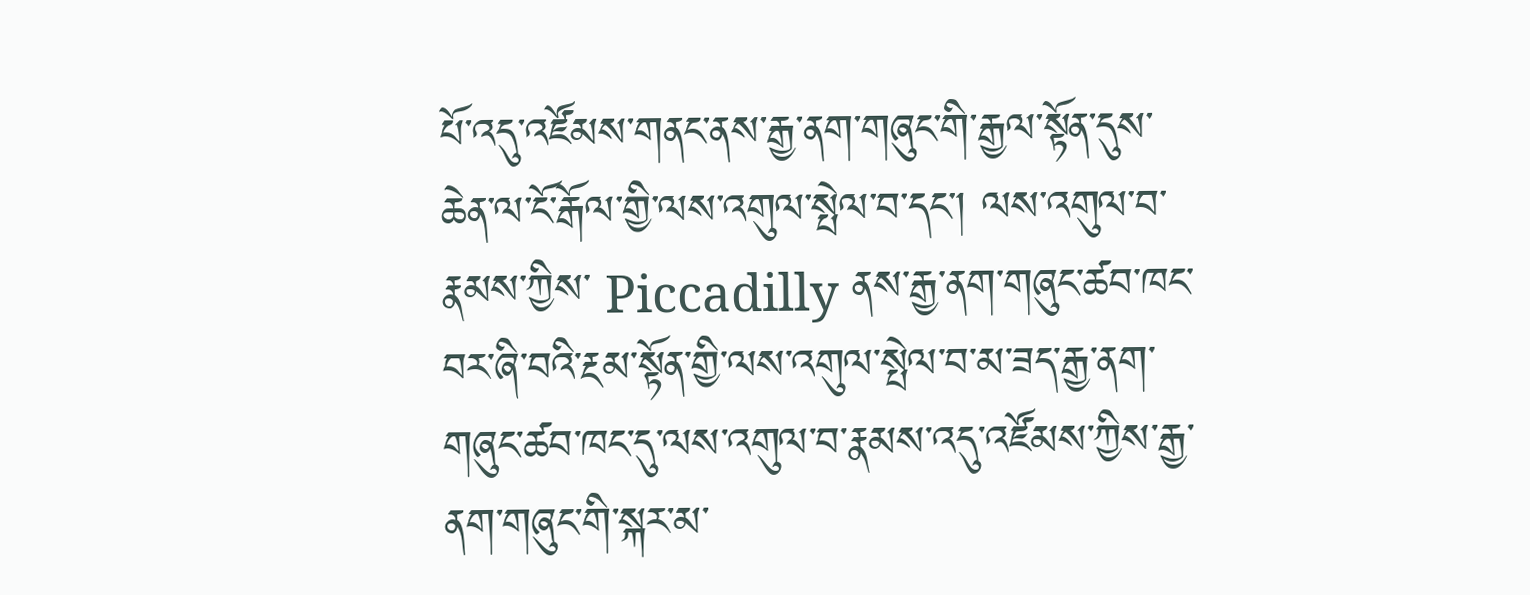པོ་འདུ་འཛོམས་གནང་ནས་རྒྱ་ནག་གཞུང་གི་རྒྱལ་སྟོན་དུས་ཆེན་ལ་ངོ་རྒོལ་གྱི་ལས་འགུལ་སྤེལ་བ་དང་། ལས་འགུལ་བ་རྣམས་ཀྱིས་ Piccadilly ནས་རྒྱ་ནག་གཞུང་ཚབ་ཁང་བར་ཞི་བའི་རྔམ་སྟོན་གྱི་ལས་འགུལ་སྤེལ་བ་མ་ཟད་རྒྱ་ནག་གཞུང་ཚབ་ཁང་དུ་ལས་འགུལ་བ་རྣམས་འདུ་འཛོམས་ཀྱིས་རྒྱ་ནག་གཞུང་གི་སྐར་མ་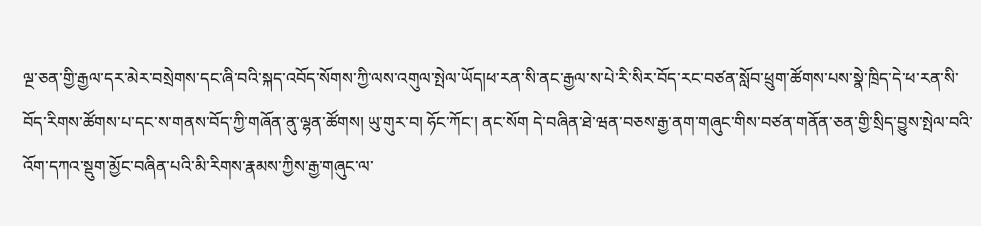ལྔ་ཅན་གྱི་རྒྱལ་དར་མེར་བསྲེགས་དང་ཞི་བའི་སྐད་འབོད་སོགས་ཀྱི་ལས་འགུལ་སྤེལ་ཡོད།ཕ་རན་སི་ནང་རྒྱལ་ས་པེ་རི་སིར་བོད་རང་བཙན་སློབ་ཕྲུག་ཚོགས་པས་སྣེ་ཁྲིད་དེ་ཕ་རན་སི་བོད་རིགས་ཚོགས་པ་དང་ས་གནས་བོད་ཀྱི་གཞོན་ནུ་ལྷན་ཚོགས། ཡུ་གུར་བ། ཧོང་ཀོང་། ནང་སོག དེ་བཞིན་ཐེ་ཝན་བཅས་རྒྱ་ནག་གཞུང་གིས་བཙན་གནོན་ཅན་གྱི་སྲིད་བྱུས་སྤེལ་བའི་འོག་དཀའ་སྡུག་མྱོང་བཞིན་པའི་མི་རིགས་རྣམས་ཀྱིས་རྒྱ་གཞུང་ལ་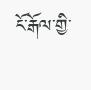ངོ་རྒོལ་གྱི་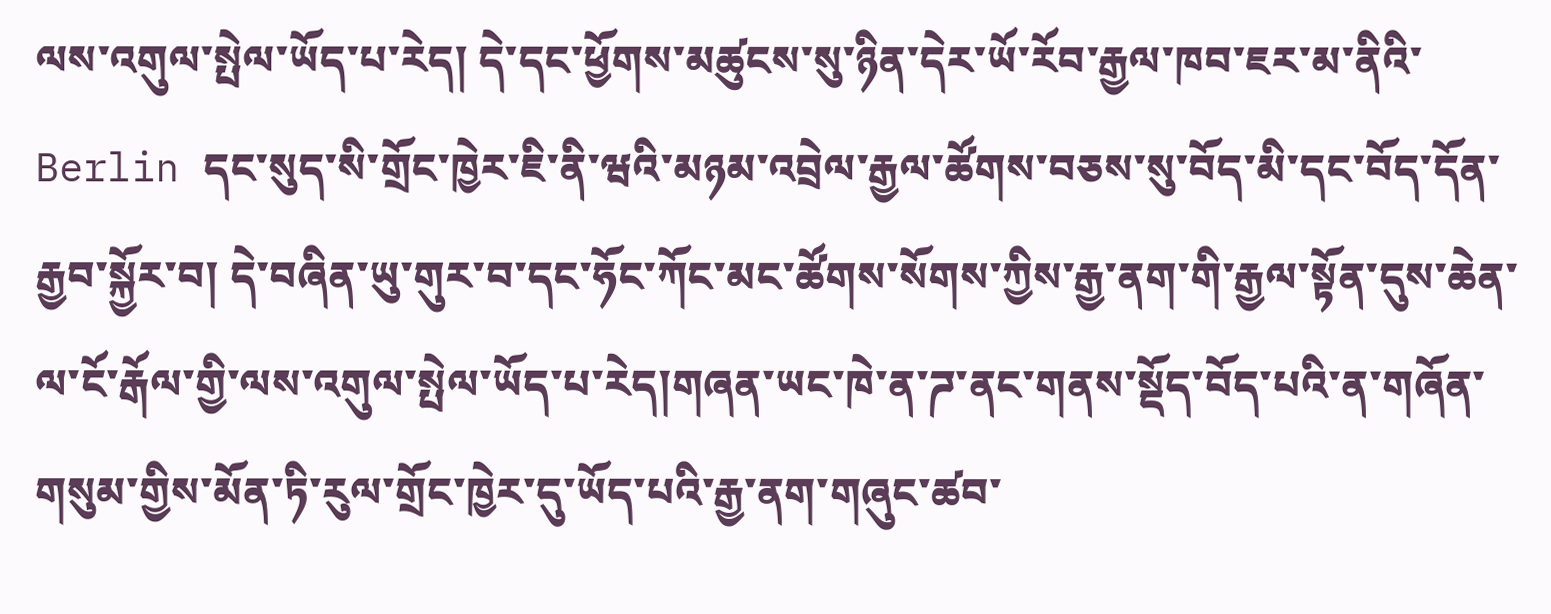ལས་འགུལ་སྤེལ་ཡོད་པ་རེད། དེ་དང་ཕྱོགས་མཚུངས་སུ་ཉིན་དེར་ཡོ་རོབ་རྒྱལ་ཁབ་ཇར་མ་ནིའི་ Berlin དང་སུད་སི་གྲོང་ཁྱེར་ཇི་ནི་ཝའི་མཉམ་འབྲེལ་རྒྱལ་ཚོགས་བཅས་སུ་བོད་མི་དང་བོད་དོན་རྒྱབ་སྐྱོར་བ། དེ་བཞིན་ཡུ་གུར་བ་དང་ཧོང་ཀོང་མང་ཚོགས་སོགས་ཀྱིས་རྒྱ་ནག་གི་རྒྱལ་སྟོན་དུས་ཆེན་ལ་ངོ་རྒོལ་གྱི་ལས་འགུལ་སྤེལ་ཡོད་པ་རེད།གཞན་ཡང་ཁེ་ན་ཌ་ནང་གནས་སྡོད་བོད་པའི་ན་གཞོན་གསུམ་གྱིས་མོན་ཏི་རུལ་གྲོང་ཁྱེར་དུ་ཡོད་པའི་རྒྱ་ནག་གཞུང་ཚབ་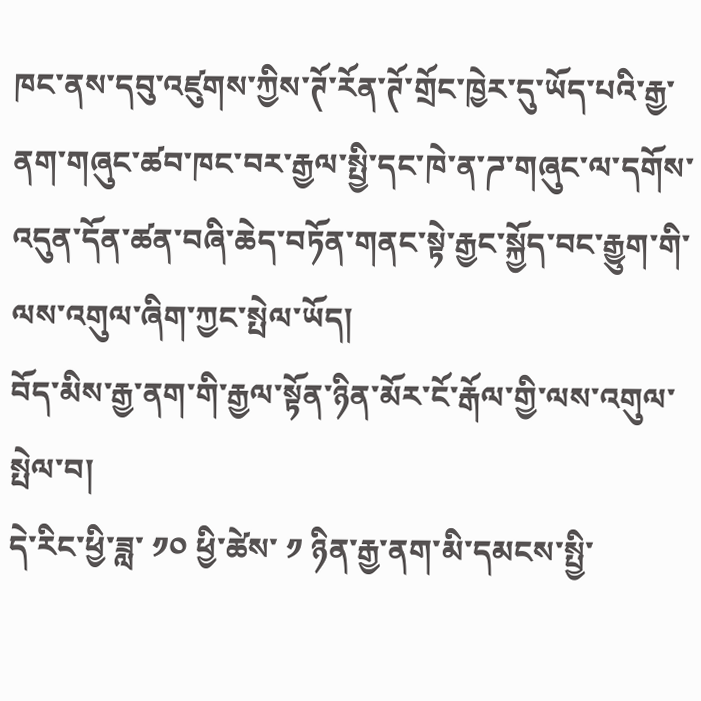ཁང་ནས་དབུ་འཛུགས་ཀྱིས་ཊོ་རོན་ཊོ་གྲོང་ཁྱེར་དུ་ཡོད་པའི་རྒྱ་ནག་གཞུང་ཚབ་ཁང་བར་རྒྱལ་སྤྱི་དང་ཁེ་ན་ཌ་གཞུང་ལ་དགོས་འདུན་དོན་ཚན་བཞི་ཆེད་བཏོན་གནང་སྟེ་རྒྱང་སྐྱོད་བང་རྒྱུག་གི་ལས་འགུལ་ཞིག་ཀྱང་སྤེལ་ཡོད།
བོད་མིས་རྒྱ་ནག་གི་རྒྱལ་སྟོན་ཉིན་མོར་ངོ་རྒོལ་གྱི་ལས་འགུལ་སྤེལ་བ།
དེ་རིང་ཕྱི་ཟླ་ ༡༠ ཕྱི་ཚེས་ ༡ ཉིན་རྒྱ་ནག་མི་དམངས་སྤྱི་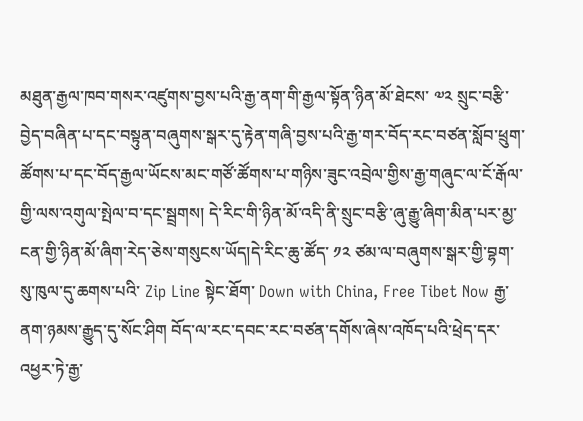མཐུན་རྒྱལ་ཁབ་གསར་འཛུགས་བྱས་པའི་རྒྱ་ནག་གི་རྒྱལ་སྟོན་ཉིན་མོ་ཐེངས་ ༧༢ སྲུང་བརྩི་བྱེད་བཞིན་པ་དང་བསྟུན་བཞུགས་སྒར་དུ་རྟེན་གཞི་བྱས་པའི་རྒྱ་གར་བོད་རང་བཙན་སློབ་ཕྲུག་ཚོགས་པ་དང་བོད་རྒྱལ་ཡོངས་མང་གཙོ་ཚོགས་པ་གཉིས་ཟུང་འབྲེལ་གྱིས་རྒྱ་གཞུང་ལ་ངོ་རྒོལ་གྱི་ལས་འགུལ་སྤེལ་བ་དང་སྦྲགས། དེ་རིང་གི་ཉིན་མོ་འདི་ནི་སྲུང་བརྩི་ཞུ་རྒྱུ་ཞིག་མིན་པར་མྱ་ངན་གྱི་ཉིན་མོ་ཞིག་རེད་ཅེས་གསུངས་ཡོད།དེ་རིང་ཆུ་ཚོད་ ༡༢ ཙམ་ལ་བཞུགས་སྒར་གྱི་བྷག་སུ་ཁུལ་དུ་ཆགས་པའི་ Zip Line སྟེང་ཐོག་ Down with China, Free Tibet Now རྒྱ་ནག་ཉམས་རྒྱུད་དུ་སོང་ཤིག བོད་ལ་རང་དབང་རང་བཙན་དགོས་ཞེས་འཁོད་པའི་ཕྲེད་དར་འཕྱར་ཏེ་རྒྱ་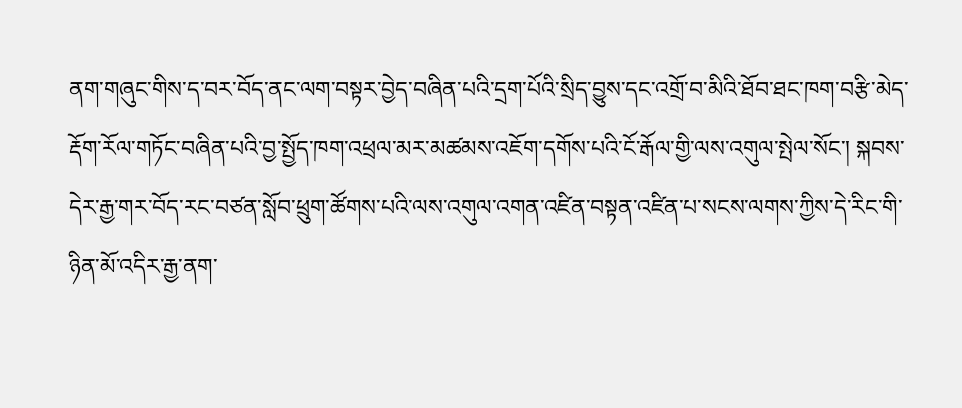ནག་གཞུང་གིས་ད་བར་བོད་ནང་ལག་བསྟར་བྱེད་བཞིན་པའི་དྲག་པོའི་སྲིད་བྱུས་དང་འགྲོ་བ་མིའི་ཐོབ་ཐང་ཁག་བརྩི་མེད་རྡོག་རོལ་གཏོང་བཞིན་པའི་བྱ་སྤྱོད་ཁག་འཕྲལ་མར་མཚམས་འཇོག་དགོས་པའི་ངོ་རྒོལ་གྱི་ལས་འགུལ་སྤེལ་སོང་། སྐབས་དེར་རྒྱ་གར་བོད་རང་བཙན་སློབ་ཕྲུག་ཚོགས་པའི་ལས་འགུལ་འགན་འཛིན་བསྟན་འཛིན་པ་སངས་ལགས་ཀྱིས་དེ་རིང་གི་ཉིན་མོ་འདིར་རྒྱ་ནག་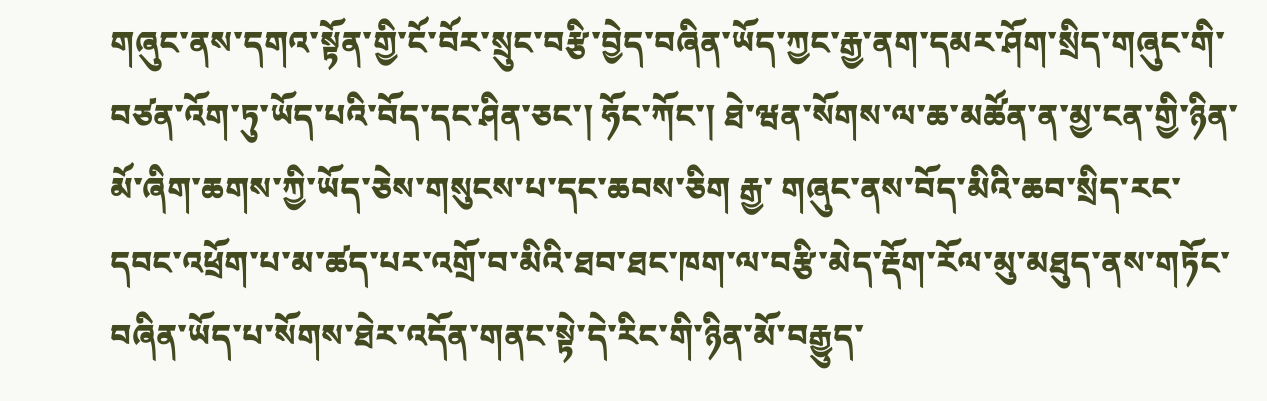གཞུང་ནས་དགའ་སྟོན་གྱི་ངོ་བོར་སྲུང་བརྩི་བྱེད་བཞིན་ཡོད་ཀྱང་རྒྱ་ནག་དམར་ཤོག་སྲིད་གཞུང་གི་བཙན་འོག་ཏུ་ཡོད་པའི་བོད་དང་ཤིན་ཅང་། ཧོང་ཀོང་། ཐེ་ཝན་སོགས་ལ་ཆ་མཚོན་ན་མྱ་ངན་གྱི་ཉིན་མོ་ཞིག་ཆགས་ཀྱི་ཡོད་ཅེས་གསུངས་པ་དང་ཆབས་ཅིག རྒྱ་ གཞུང་ནས་བོད་མིའི་ཆབ་སྲིད་རང་དབང་འཕྲོག་པ་མ་ཚད་པར་འགྲོ་བ་མིའི་ཐབ་ཐང་ཁག་ལ་བརྩི་མེད་རྡོག་རོལ་མུ་མཐུད་ནས་གཏོང་བཞིན་ཡོད་པ་སོགས་ཐེར་འདོན་གནང་སྟེ་དེ་རིང་གི་ཉིན་མོ་བརྒྱུད་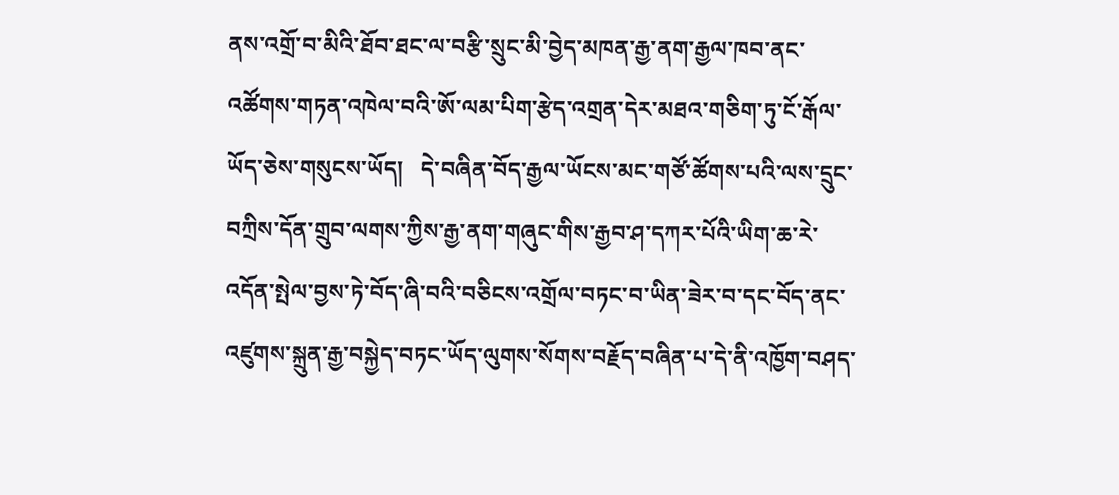ནས་འགྲོ་བ་མིའི་ཐོབ་ཐང་ལ་བརྩི་སྲུང་མི་བྱེད་མཁན་རྒྱ་ནག་རྒྱལ་ཁབ་ནང་འཚོགས་གཏན་འཁེལ་བའི་ཨོ་ལམ་པིག་རྩེད་འགྲན་དེར་མཐའ་གཅིག་ཏུ་ངོ་རྒོལ་ཡོད་ཅེས་གསུངས་ཡོད།   དེ་བཞིན་བོད་རྒྱལ་ཡོངས་མང་གཙོ་ཚོགས་པའི་ལས་དྲུང་བཀྲིས་དོན་གྲུབ་ལགས་ཀྱིས་རྒྱ་ནག་གཞུང་གིས་རྒྱབ་ཤ་དཀར་པོའི་ཡིག་ཆ་རེ་འདོན་སྤེལ་བྱས་ཏེ་བོད་ཞི་བའི་བཅིངས་འགྲོལ་བཏང་བ་ཡིན་ཟེར་བ་དང་བོད་ནང་འཛུགས་སྐྲུན་རྒྱ་བསྐྱེད་བཏང་ཡོད་ལུགས་སོགས་བརྗོད་བཞིན་པ་དེ་ནི་འཁྱོག་བཤད་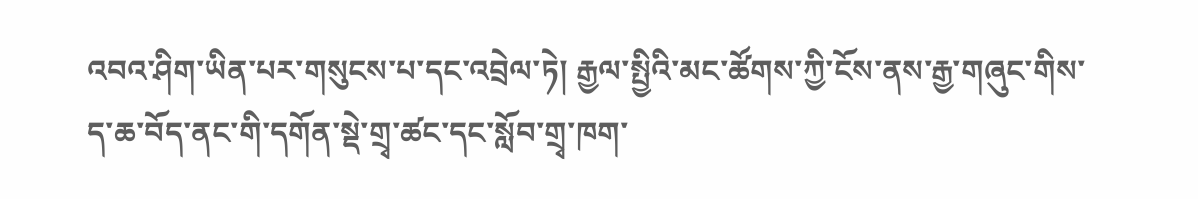འབའ་ཤིག་ཡིན་པར་གསུངས་པ་དང་འབྲེལ་ཏེ། རྒྱལ་སྤྱིའི་མང་ཚོགས་ཀྱི་ངོས་ནས་རྒྱ་གཞུང་གིས་ད་ཆ་བོད་ནང་གི་དགོན་སྡེ་གྲྭ་ཚང་དང་སློབ་གྲྭ་ཁག་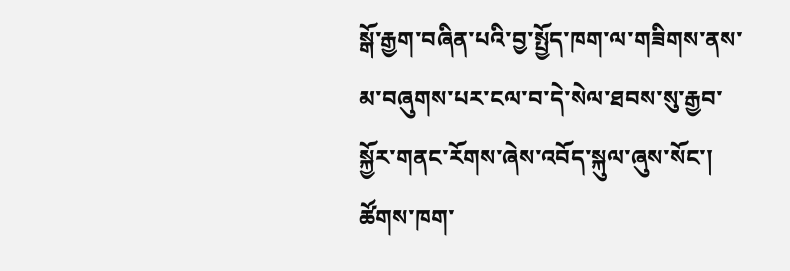སྒོ་རྒྱག་བཞིན་པའི་བྱ་སྤྱོད་ཁག་ལ་གཟིགས་ནས་མ་བཞུགས་པར་ངལ་བ་དེ་སེལ་ཐབས་སུ་རྒྱབ་སྐྱོར་གནང་རོགས་ཞེས་འབོད་སྐུལ་ཞུས་སོང་། ཚོགས་ཁག་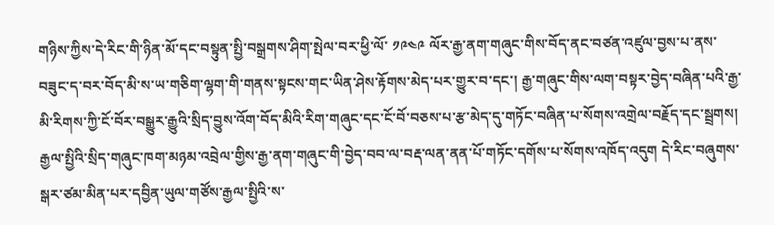གཉིས་ཀྱིས་དེ་རིང་གི་ཉིན་མོ་དང་བསྟུན་སྤྱི་བསྒྲགས་ཤིག་སྤེལ་བར་ཕྱི་ལོ་ ༡༩༤༩ ལོར་རྒྱ་ནག་གཞུང་གིས་བོད་ནང་བཙན་འཛུལ་བྱས་པ་ནས་བཟུང་ད་བར་བོད་མི་ས་ཡ་གཅིག་ལྷག་གི་གནས་སྟངས་གང་ཡིན་ཤེས་རྟོགས་མེད་པར་གྱུར་བ་དང་། རྒྱ་གཞུང་གིས་ལག་བསྟར་བྱེད་བཞིན་པའི་རྒྱ་མི་རིགས་ཀྱི་ངོ་བོར་བསྒྱུར་རྒྱུའི་སྲིད་བྱུས་འོག་བོད་མིའི་རིག་གཞུང་དང་ངོ་བོ་བཅས་པ་རྩ་མེད་དུ་གཏོང་བཞིན་པ་སོགས་འགྲེལ་བརྗོད་དང་སྦྲགས། རྒྱལ་སྤྱིའི་སྲིད་གཞུང་ཁག་མཉམ་འབྲེལ་གྱིས་རྒྱ་ནག་གཞུང་གི་བྱེད་བབ་ལ་བརྡ་ལན་ནན་པོ་གཏོང་དགོས་པ་སོགས་འཁོད་འདུག དེ་རིང་བཞུགས་སྒར་ཙམ་མིན་པར་དབྱིན་ཡུལ་གཙོས་རྒྱལ་སྤྱིའི་ས་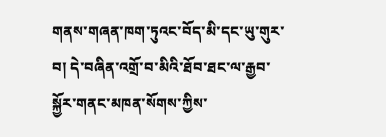གནས་གཞན་ཁག་ཏུའང་བོད་མི་དང་ཡུ་གུར་བ། དེ་བཞིན་འགྲོ་བ་མིའི་ཐོབ་ཐང་ལ་རྒྱབ་སྐྱོར་གནང་མཁན་སོགས་ཀྱིས་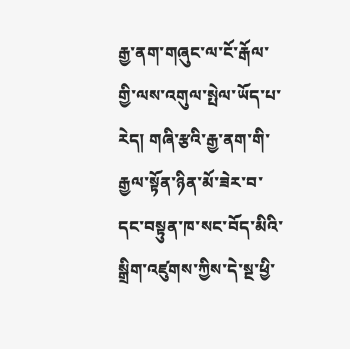རྒྱ་ནག་གཞུང་ལ་ངོ་རྒོལ་གྱི་ལས་འགུལ་སྤེལ་ཡོད་པ་རེད། གཞི་རྩའི་རྒྱ་ནག་གི་རྒྱལ་སྟོན་ཉིན་མོ་ཟེར་བ་དང་བསྟུན་ཁ་སང་བོད་མིའི་སྒྲིག་འཛུགས་ཀྱིས་དེ་སྔ་ཕྱི་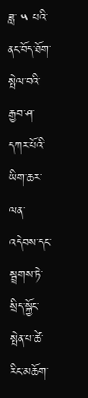ཟླ་ ༥ པའི་ནང་བོད་ཐོག་སྤེལ་བའི་རྒྱབ་ཤ་དཀར་པོའི་ཡིག་ཆར་ལན་འདེབས་དང་སྦྲགས་ཏེ་སྲིད་སྐྱོང་སྤེན་པ་ཚེ་རིང་མཆོག་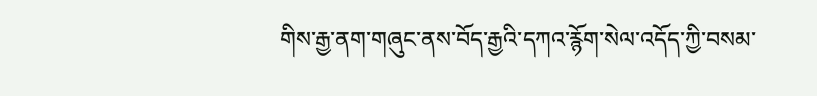གིས་རྒྱ་ནག་གཞུང་ནས་བོད་རྒྱའི་དཀའ་རྙོག་སེལ་འདོད་ཀྱི་བསམ་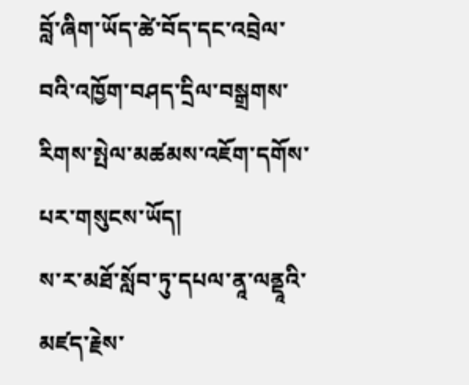བློ་ཞིག་ཡོད་ཚེ་བོད་དང་འབྲེལ་བའི་འཁྱོག་བཤད་དྲིལ་བསྒྲགས་རིགས་སྤེལ་མཚམས་འཇོག་དགོས་པར་གསུངས་ཡོད།
ས་ར་མཐོ་སློབ་ཏུ་དཔལ་ནཱ་ལནྡཱའི་མཛད་རྗེས་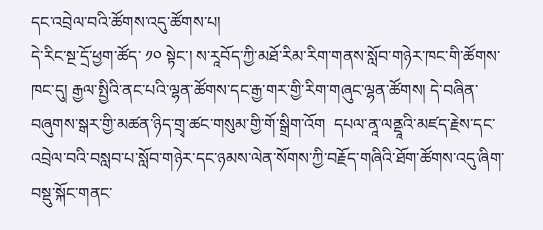དང་འབྲེལ་བའི་ཚོགས་འདུ་ཚོགས་པ།
དེ་རིང་སྔ་དྲོ་ཕྱག་ཚོད་ ༡༠ སྟེང་། ས་རཱབོད་ཀྱི་མཐོ་རིམ་རིག་གནས་སློབ་གཉེར་ཁང་གི་ཚོགས་ཁང་དུ། རྒྱལ་སྤྱིའི་ནང་པའི་ལྷན་ཚོགས་དང་རྒྱ་གར་གྱི་རིག་གཞུང་ལྷན་ཚོགས། དེ་བཞིན་བཞུགས་སྒར་གྱི་མཚན་ཉིད་གྲྭ་ཚང་གསུམ་གྱི་གོ་སྒྲིག་འོག  དཔལ་ནཱ་ལནྡཱའི་མཛད་རྗེས་དང་འབྲེལ་བའི་བསླབ་པ་སློབ་གཉེར་དང་ཉམས་ལེན་སོགས་ཀྱི་བརྗོད་གཞིའི་ཐོག་ཚོགས་འདུ་ཞིག་བསྡུ་སྐོང་གནང་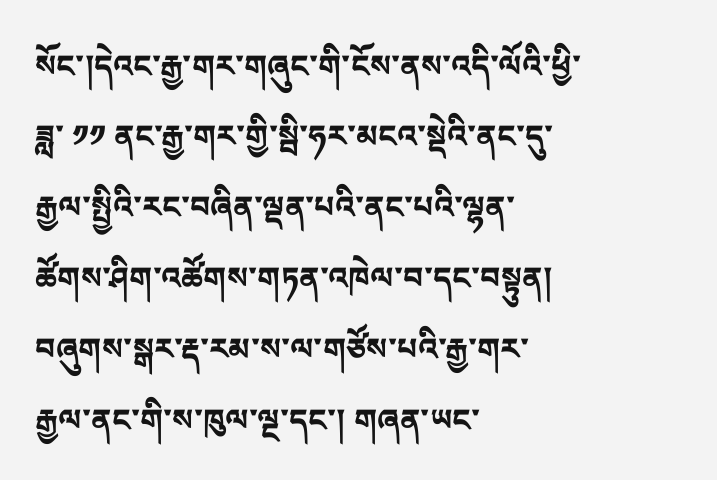སོང་།དེའང་རྒྱ་གར་གཞུང་གི་ངོས་ནས་འདི་ལོའི་ཕྱི་ཟླ་ ༡༡ ནང་རྒྱ་གར་གྱི་སྦི་ཧར་མངའ་སྡེའི་ནང་དུ་རྒྱལ་སྤྱིའི་རང་བཞིན་ལྡན་པའི་ནང་པའི་ལྷན་ཚོགས་ཤིག་འཚོགས་གཏན་འཁེལ་བ་དང་བསྟུན། བཞུགས་སྒར་རྡ་རམ་ས་ལ་གཙོས་པའི་རྒྱ་གར་རྒྱལ་ནང་གི་ས་ཁུལ་ལྔ་དང་། གཞན་ཡང་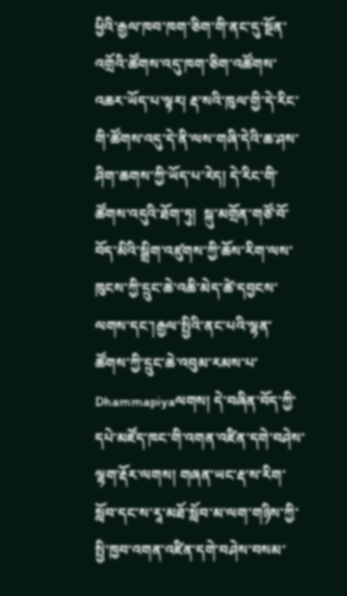ཕྱིའི་རྒྱལ་ཁབ་ཁག་ཅིག་གི་ནང་དུ་སྔོན་འགྲོའི་ཚོགས་འདུ་ཁག་ཅིག་འཚོགས་འཆར་ཡོད་པ་ལྟར། རྡ་སའི་ཁུལ་གྱི་དེ་རིང་གི་ཚོགས་འདུ་དེ་ནི་ལས་གཞི་དེའི་ཆ་ཤས་ཤིག་ཆགས་ཀྱི་ཡོད་པ་རེད། དེ་རིང་གི་ཚོགས་འདུའི་ཐོག་ཏུ།  སྐུ་མགྲོན་གཙོ་བོ་བོད་མིའི་སྒྲིག་འཛུགས་ཀྱི་ཆོས་རིག་ལས་ཁུངས་ཀྱི་དྲུང་ཆེ་འཆི་མེད་ཚེ་དབྱངས་ལགས་དང་།རྒྱལ་སྤྱིའི་ནང་པའི་ལྷན་ཚོགས་ཀྱི་དྲུང་ཆེ་འབུམ་རམས་པ་ Dhammapiyaལགས། དེ་བཞིན་བོད་ཀྱི་དཔེ་མཛོད་ཁང་གི་འགན་འཛིན་དགེ་བཤེས་ལྷག་རྡོར་ལགས། གཞན་ཡང་རྡ་ས་རིག་སློབ་དང་ས་རཱ་མཐོ་སློབ་མ་ལག་གཉིས་ཀྱི་སྤྱི་ཁྱབ་འགན་འཛིན་དགེ་བཤེས་བསམ་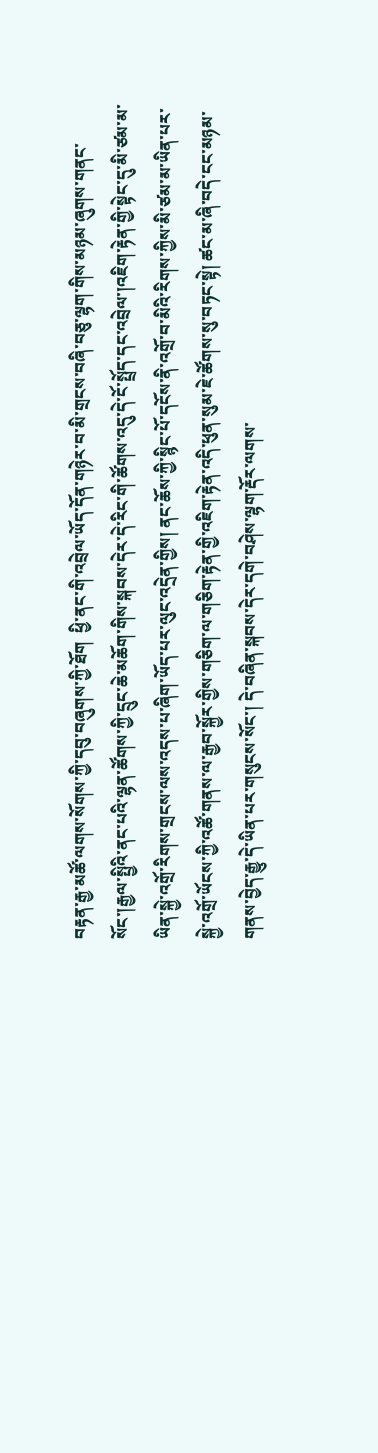བརྟན་རྒྱ་མཚོ་ལགས་སོགས་ཀྱི་དབུ་བཞུགས་ཀྱི་ཐོག  ཕྱི་ནང་གི་འབྲེལ་ཡོད་དོན་གཉེར་བ་མི་གྲངས་བཞི་བཅུ་ལྷག་གིས་མཉམ་ཞུགས་གནང་སོང་།རྒྱལ་སྤྱིའི་ནང་པའི་ལྷན་ཚོགས་ཀྱི་དྲུང་ཆེ་མཆོག་གིས་སྐབས་དེར་དེ་རིང་གི་ཚོགས་འདུ་དེ་ངོ་སྤྲོད་དང་འབྲེལ་།འཇིག་རྟེན་གྱི་སྟེང་དུ་མི་ཙམ་མ་ཡིན་སྐྱེ་འགྲོ་རིགས་གྲངས་ལས་འདས་པ་ཞིག་ཡོད་པར་ལུང་འདྲེན་གྱིས། ནང་ཆོས་ཀྱི་སྙིང་པོ་དངོས་ནི་འགྲོ་བ་མིའི་རིགས་ཀྱིས་མི་ཙམ་མ་ཡིན་པར་སྐྱེ་འགྲོ་ཡོངས་ཀྱི་འཚོ་གནས་ལ་རྒྱབ་སྐྱོར་གྱིས་གཅིག་ལ་གཅིག་རྟེན་གྱི་འཇིག་རྟེན་འདི་ཕུན་སུམ་ཇེ་ཚོགས་སུ་བཏང་སྟེ། ཚང་མ་ཞི་བདེ་ངང་མཉམ་གནས་བྱེད་རྒྱུ་དེ་ཡིན་པར་གསུངས་སོང་། དེ་བཞིན་སྐབས་དེར་དགེ་བཤེས་ལྷག་རྡོར་ལགས་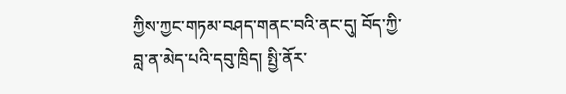ཀྱིས་ཀྱང་གཏམ་བཤད་གནང་བའི་ནང་དུ། བོད་ཀྱི་བླ་ན་མེད་པའི་དབུ་ཁྲིད། སྤྱི་ནོར་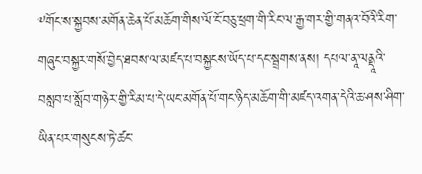༸གོང་ས་སྐྱབས་མགོན་ཆེན་པོ་མཆོག་གིས་ལོ་ངོ་བཅུ་ཕྲག་གི་རིང་ལ་རྒྱ་གར་གྱི་གནའ་བོའི་རིག་གཞུང་བསྐྱར་གསོ་བྱེད་ཐབས་ལ་མཛད་པ་བསྐྱངས་ཡོད་པ་དང་སྦྲགས་ནས། དཔལ་ནཱ་ལནྡཱའི་བསླབ་པ་སློབ་གཉེར་གྱི་རིམ་པ་དེ་ཡང་མགོན་པོ་གང་ཉིད་མཆོག་གི་མཛད་འགན་དེའི་ཆ་ཤས་ཤིག་ཡིན་པར་གསུངས་ཏེ་ཚང་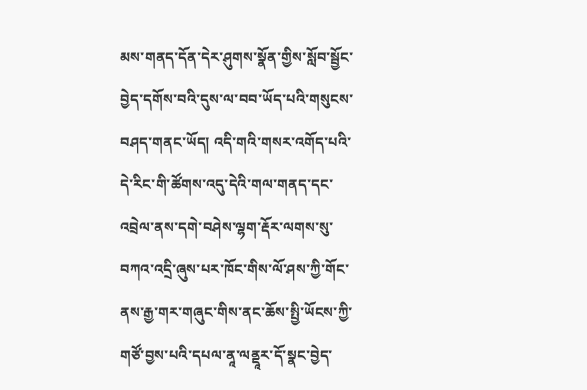མས་གནད་དོན་དེར་ཤུགས་སྣོན་གྱིས་སློབ་སྦྱོང་བྱེད་དགོས་བའི་དུས་ལ་བབ་ཡོད་པའི་གསུངས་བཤད་གནང་ཡོད། འདི་གའི་གསར་འགོད་པའི་དེ་རིང་གི་ཚོགས་འདུ་དེའི་གལ་གནད་དང་འབྲེལ་ནས་དགེ་བཤེས་ལྷག་རྡོར་ལགས་སུ་བཀའ་འདྲི་ཞུས་པར་ཁོང་གིས་ལོ་ཤས་ཀྱི་གོང་ནས་རྒྱ་གར་གཞུང་གིས་ནང་ཆོས་སྤྱི་ཡོངས་ཀྱི་གཙོ་བྱས་པའི་དཔལ་ནཱ་ལནྡཱར་དོ་སྣང་བྱེད་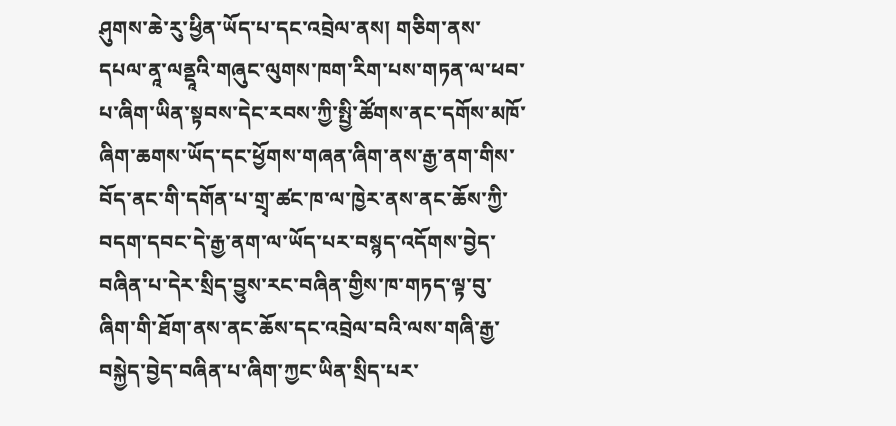ཤུགས་ཆེ་རུ་ཕྱིན་ཡོད་པ་དང་འབྲེལ་ནས། གཅིག་ནས་དཔལ་ནཱ་ལནྡཱའི་གཞུང་ལུགས་ཁག་རིག་པས་གཏན་ལ་ཕབ་པ་ཞིག་ཡིན་སྟབས་དེང་རབས་ཀྱི་སྤྱི་ཚོགས་ནང་དགོས་མཁོ་ཞིག་ཆགས་ཡོད་དང་ཕྱོགས་གཞན་ཞིག་ནས་རྒྱ་ནག་གིས་བོད་ནང་གི་དགོན་པ་གྲྭ་ཚང་ཁ་ལ་ཁྱེར་ནས་ནང་ཆོས་ཀྱི་བདག་དབང་དེ་རྒྱ་ནག་ལ་ཡོད་པར་བསྙད་འདོགས་བྱེད་བཞིན་པ་དེར་སྲིད་བྱུས་རང་བཞིན་གྱིས་ཁ་གཏད་ལྟ་བུ་ཞིག་གི་ཐོག་ནས་ནང་ཆོས་དང་འབྲེལ་བའི་ལས་གཞི་རྒྱ་བསྐྱེད་བྱེད་བཞིན་པ་ཞིག་ཀྱང་ཡིན་སྲིད་པར་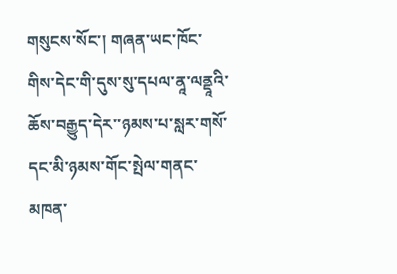གསུངས་སོང་། གཞན་ཡང་ཁོང་གིས་དེང་གི་དུས་སུ་དཔལ་ནཱ་ལནྡཱའི་ཆོས་བརྒྱུད་དེར་་ཉམས་པ་སླར་གསོ་དང་མི་ཉམས་གོང་སྤེལ་གནང་མཁན་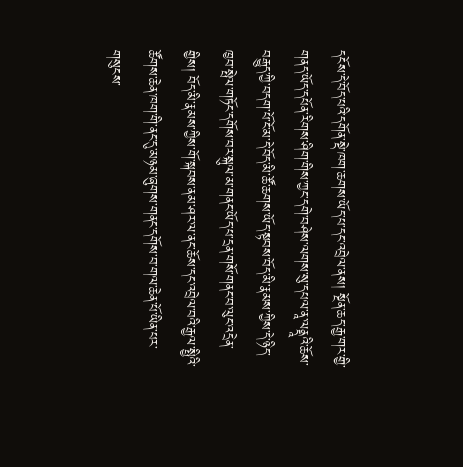དངོས་དེ་བོད་པའི་དགོན་སྡེ་ཁག་ཆགས་ཡོད་པ་དང་འབྲེལ་ནས། སྔོན་ཆད་རྒྱ་གར་གྱི་གནད་ཡོད་དཔོན་རིགས་ཤིག་གིས་ཀྱང་དགེ་བཤེས་ལགས་སུ་དཔལ་ནཱ་ལནྡཱའི་ཆོས་བརྒྱུད་ཀྱི་བདག་པོ་ངོ་མ་དེ་བོད་མི་ཚོ་ཆགས་ཡོད་སྟབས་བོད་མི་རྣམས་ཀྱིས་དེ་ཉིད་ཁྱབ་སྤེལ་གཏོང་དགོས་བར་སྐུལ་མ་གནང་ཡོད་པ་དྲན་གསོ་གནང་བ་ལུང་འདྲེན་གྱིས། བོད་མི་རྣམས་ཀྱིས་གོ་སྐབས་ནམ་ཤར་ལ་ནང་ཆོས་དང་འབྲེལ་བའི་རྒྱལ་སྤྱིའི་ཚོགས་ཆེན་ཁག་གི་ནང་དུ་མཉམ་ཞུགས་གནང་དགོས་བ་གལ་ཆེན་པོ་ཡིན་པར་གསུངས་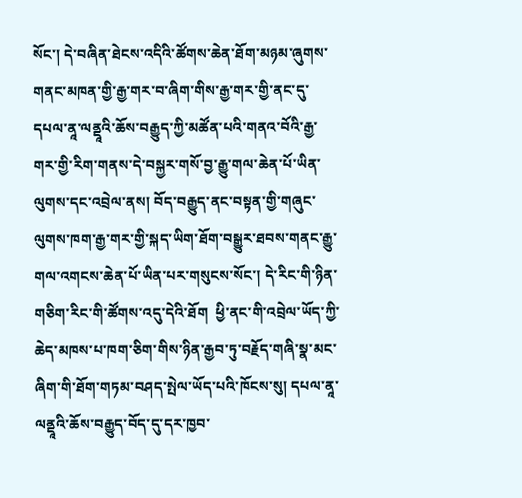སོང་། དེ་བཞིན་ཐེངས་འདིའི་ཚོགས་ཆེན་ཐོག་མཉམ་ཞུགས་གནང་མཁན་གྱི་རྒྱ་གར་བ་ཞིག་གིས་རྒྱ་གར་གྱི་ནང་དུ་དཔལ་ནཱ་ལནྡཱའི་ཆོས་བརྒྱུད་ཀྱི་མཚོན་པའི་གནའ་བོའི་རྒྱ་གར་གྱི་རིག་གནས་དེ་བསྐྱར་གསོ་བྱ་རྒྱུ་གལ་ཆེན་པོ་ཡིན་ལུགས་དང་འབྲེལ་ནས། བོད་བརྒྱུད་ནང་བསྟན་གྱི་གཞུང་ལུགས་ཁག་རྒྱ་གར་གྱི་སྐད་ཡིག་ཐོག་བསྒྱུར་ཐབས་གནང་རྒྱུ་གལ་འགངས་ཆེན་པོ་ཡིན་པར་གསུངས་སོང་། དེ་རིང་གི་ཉིན་གཅིག་རིང་གི་ཚོགས་འདུ་དེའི་ཐོག  ཕྱི་ནང་གི་འབྲེལ་ཡོད་ཀྱི་ཆེད་མཁས་པ་ཁག་ཅིག་གིས་ཉིན་རྒྱབ་ཏུ་བརྗོད་གཞི་སྣ་མང་ཞིག་གི་ཐོག་གཏམ་བཤད་སྤེལ་ཡོད་པའི་ཁོངས་སུ། དཔལ་ནཱ་ལནྡཱའི་ཆོས་བརྒྱུད་བོད་དུ་དར་ཁྱབ་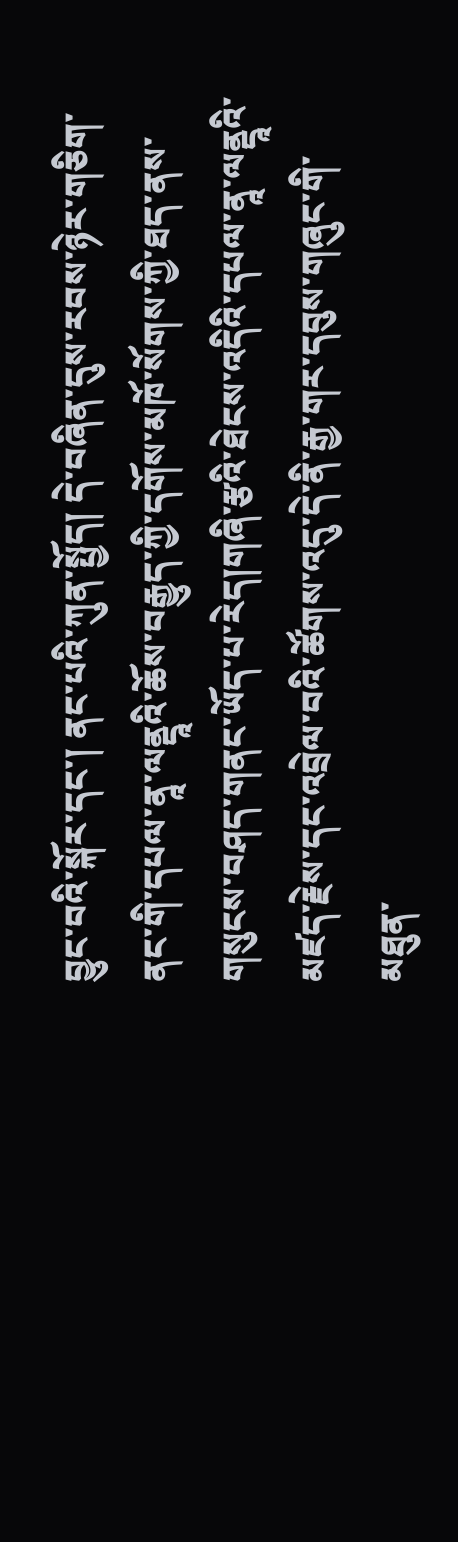བྱུང་བའི་སྐོར་དང་། ནང་པའི་ཀུན་སྤྱོད། དེ་བཞིན་དུས་རབས་ཉེར་གཅིག་ནང་གི་དཔལ་ནཱ་ལནྡཱའི་ཆོས་བརྒྱུད་ཀྱི་དགོས་མཁོ་སོགས་ཀྱི་ཐད་ནས་གསུངས་བཤད་གནང་ཡོད་པ་རེད།གཞི་རྩའི་ཐེངས་འདིའི་དཔལ་ནཱ་ལནྡཱའི་མཛད་རྗེས་དང་འབྲེལ་བའི་ཚོགས་འདུ་དེ་ནི་རྒྱ་གར་དབུས་གཞུང་གི་མཐུན་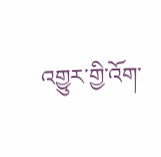འགྱུར་གྱི་འོག་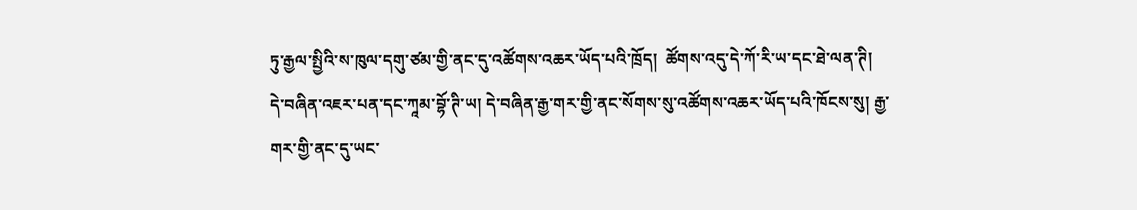ཏུ་རྒྱལ་སྤྱིའི་ས་ཁུལ་དགུ་ཙམ་གྱི་ནང་དུ་འཚོགས་འཆར་ཡོད་པའི་ཁྲོད།  ཚོགས་འདུ་དེ་ཀོ་རི་ཡ་དང་ཐེ་ལན་ཊི། དེ་བཞིན་འཇར་པན་དང་ཀཱམ་བྷོ་ཊི་ཡ། དེ་བཞིན་རྒྱ་གར་གྱི་ནང་སོགས་སུ་འཚོགས་འཆར་ཡོད་པའི་ཁོངས་སུ། རྒྱ་གར་གྱི་ནང་དུ་ཡང་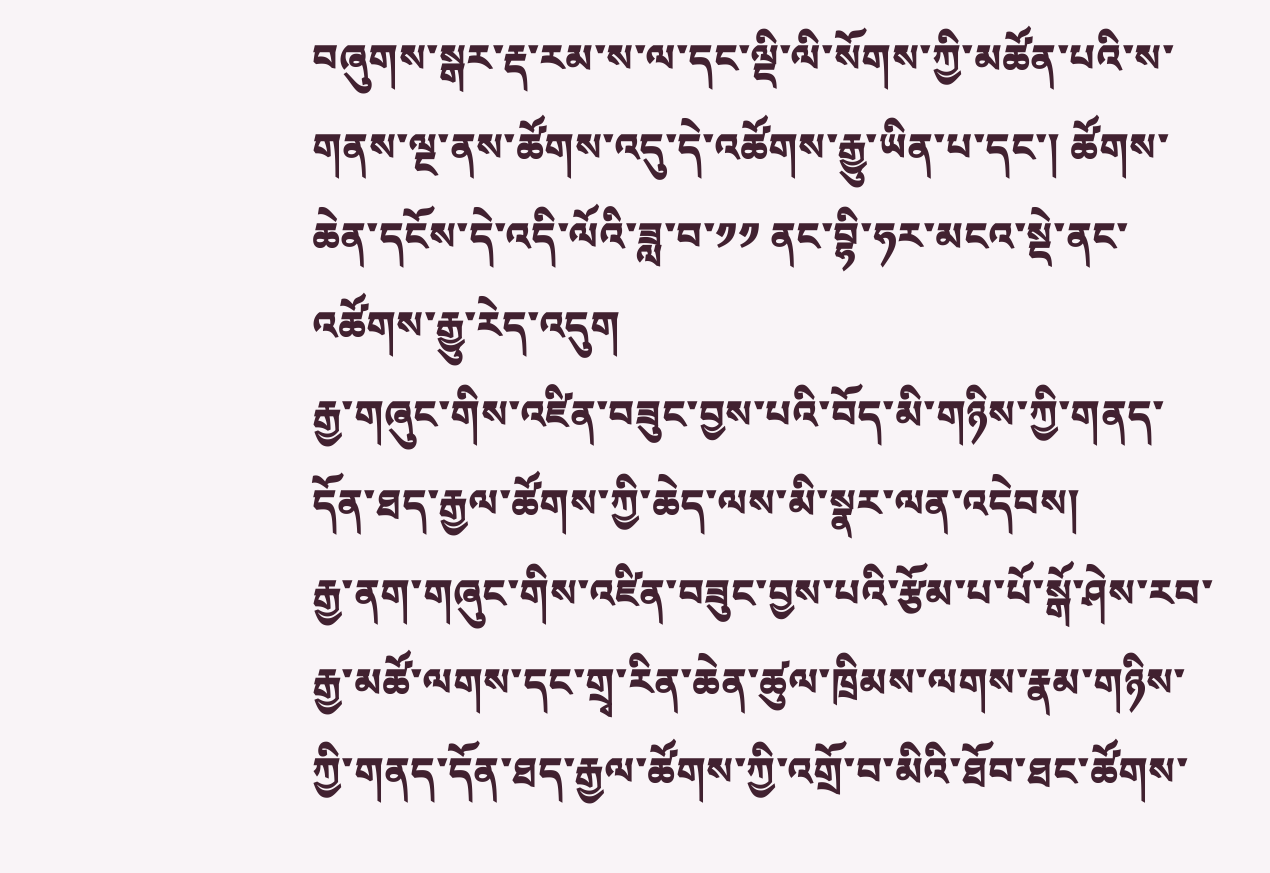བཞུགས་སྒར་རྡ་རམ་ས་ལ་དང་ལྡི་ལི་སོགས་ཀྱི་མཚོན་པའི་ས་གནས་ལྔ་ནས་ཚོགས་འདུ་དེ་འཚོགས་རྒྱུ་ཡིན་པ་དང་། ཚོགས་ཆེན་དངོས་དེ་འདི་ལོའི་ཟླ་བ་༡༡ ནང་བྷི་ཧར་མངའ་སྡེ་ནང་འཚོགས་རྒྱུ་རེད་འདུག
རྒྱ་གཞུང་གིས་འཛིན་བཟུང་བྱས་པའི་བོད་མི་གཉིས་ཀྱི་གནད་དོན་ཐད་རྒྱལ་ཚོགས་ཀྱི་ཆེད་ལས་མི་སྣར་ལན་འདེབས།
རྒྱ་ནག་གཞུང་གིས་འཛིན་བཟུང་བྱས་པའི་རྩོམ་པ་པོ་སྒོ་ཤེས་རབ་རྒྱ་མཚོ་ལགས་དང་གྲྭ་རིན་ཆེན་ཚུལ་ཁྲིམས་ལགས་རྣམ་གཉིས་ཀྱི་གནད་དོན་ཐད་རྒྱལ་ཚོགས་ཀྱི་འགྲོ་བ་མིའི་ཐོབ་ཐང་ཚོགས་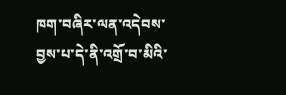ཁག་བཞིར་ལན་འདེབས་བྱས་པ་དེ་ནི་འགྲོ་བ་མིའི་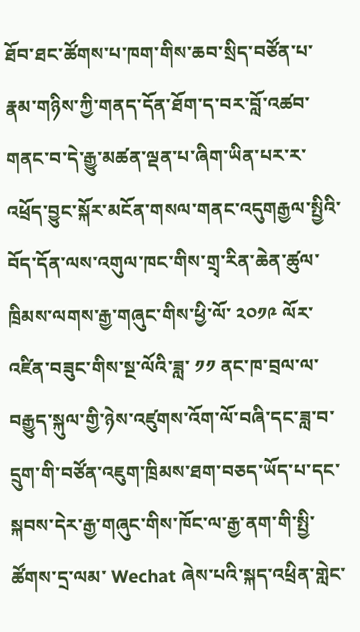ཐོབ་ཐང་ཚོགས་པ་ཁག་གིས་ཆབ་སྲིད་བཙོན་པ་རྣམ་གཉིས་ཀྱི་གནད་དོན་ཐོག་ད་བར་བློ་འཚབ་གནང་བ་དེ་རྒྱུ་མཚན་ལྡན་པ་ཞིག་ཡིན་པར་ར་འཕྲོད་བྱུང་སྐོར་མངོན་གསལ་གནང་འདུགརྒྱལ་སྤྱིའི་བོད་དོན་ལས་འགུལ་ཁང་གིས་གྲྭ་རིན་ཆེན་ཚུལ་ཁྲིམས་ལགས་རྒྱ་གཞུང་གིས་ཕྱི་ལོ་ ༢༠༡༩ ལོར་འཛིན་བཟུང་གིས་སྔ་ལོའི་ཟླ་ ༡༡ ནང་ཁ་བྲལ་ལ་བརྒྱུད་སྐུལ་གྱི་ཉེས་འཛུགས་འོག་ལོ་བཞི་དང་ཟླ་བ་དྲུག་གི་བཙོན་འཇུག་ཁྲིམས་ཐག་བཅད་ཡོད་པ་དང་སྐབས་དེར་རྒྱ་གཞུང་གིས་ཁོང་ལ་རྒྱ་ནག་གི་སྤྱི་ཚོགས་དྲ་ལམ་ Wechat ཞེས་པའི་སྐད་འཕྲིན་གླེང་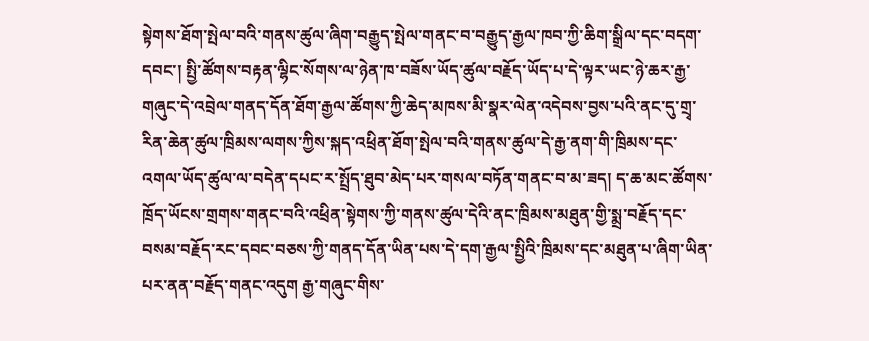སྟེགས་ཐོག་སྤེལ་བའི་གནས་ཚུལ་ཞིག་བརྒྱུད་སྤེལ་གནང་བ་བརྒྱུད་རྒྱལ་ཁབ་ཀྱི་ཆིག་སྒྲིལ་དང་བདག་དབང་། སྤྱི་ཚོགས་བརྟན་ལྷིང་སོགས་ལ་ཉེན་ཁ་བཟོས་ཡོད་ཚུལ་བརྗོད་ཡོད་པ་དེ་ལྟར་ཡང་ཉེ་ཆར་རྒྱ་གཞུང་དེ་འབྲེལ་གནད་དོན་ཐོག་རྒྱལ་ཚོགས་ཀྱི་ཆེད་མཁས་མི་སྣར་ལེན་འདེབས་བྱས་པའི་ནང་དུ་གྲྭ་རིན་ཆེན་ཚུལ་ཁྲིམས་ལགས་ཀྱིས་སྐད་འཕྲིན་ཐོག་སྤེལ་བའི་གནས་ཚུལ་དེ་རྒྱ་ནག་གི་ཁྲིམས་དང་འགལ་ཡོད་ཚུལ་ལ་བདེན་དཔང་ར་སྤྲོད་ཐུབ་མེད་པར་གསལ་བཏོན་གནང་བ་མ་ཟད། ད་ཆ་མང་ཚོགས་ཁྲོད་ཡོངས་གྲགས་གནང་བའི་འཕྲིན་སྟེགས་ཀྱི་གནས་ཚུལ་དེའི་ནང་ཁྲིམས་མཐུན་གྱི་སྨྲ་བརྗོད་དང་བསམ་བརྗོད་རང་དབང་བཅས་ཀྱི་གནད་དོན་ཡིན་པས་དེ་དག་རྒྱལ་སྤྱིའི་ཁྲིམས་དང་མཐུན་པ་ཞིག་ཡིན་པར་ནན་བརྗོད་གནང་འདུག རྒྱ་གཞུང་གིས་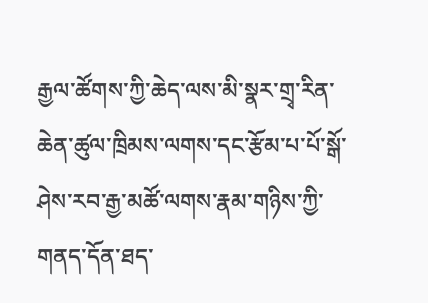རྒྱལ་ཚོགས་ཀྱི་ཆེད་ལས་མི་སྣར་གྲྭ་རིན་ཆེན་ཚུལ་ཁྲིམས་ལགས་དང་རྩོམ་པ་པོ་སྒོ་ཤེས་རབ་རྒྱ་མཚོ་ལགས་རྣམ་གཉིས་ཀྱི་གནད་དོན་ཐད་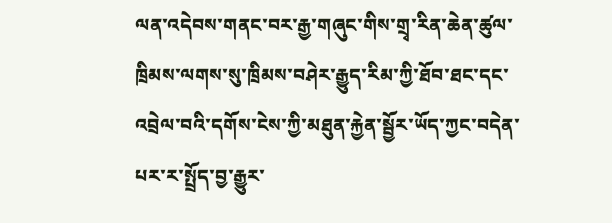ལན་འདེབས་གནང་བར་རྒྱ་གཞུང་གིས་གྲྭ་རིན་ཆེན་ཚུལ་ཁྲིམས་ལགས་སུ་ཁྲིམས་བཤེར་རྒྱུད་རིམ་ཀྱི་ཐོབ་ཐང་དང་འབྲེལ་བའི་དགོས་ངེས་ཀྱི་མཐུན་རྐྱེན་སྦྱོར་ཡོད་ཀྱང་བདེན་པར་ར་སྤྲོད་བྱ་རྒྱུར་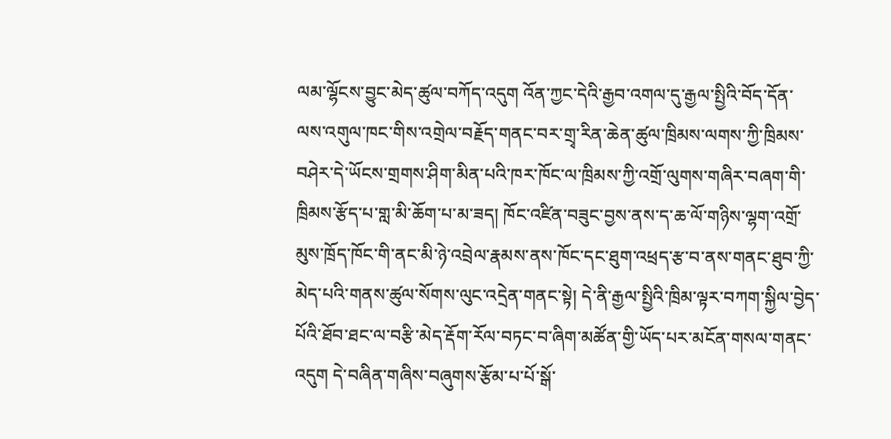ལམ་ལྷོངས་བྱུང་མེད་ཚུལ་བཀོད་འདུག འོན་ཀྱང་དེའི་རྒྱབ་འགལ་དུ་རྒྱལ་སྤྱིའི་བོད་དོན་ལས་འགུལ་ཁང་གིས་འགྲེལ་བརྗོད་གནང་བར་གྲྭ་རིན་ཆེན་ཚུལ་ཁྲིམས་ལགས་ཀྱི་ཁྲིམས་བཤེར་དེ་ཡོངས་གྲགས་ཤིག་མིན་པའི་ཁར་ཁོང་ལ་ཁྲིམས་ཀྱི་འགྲོ་ལུགས་གཞིར་བཞག་གི་ཁྲིམས་རྩོད་པ་གླ་མི་ཆོག་པ་མ་ཟད། ཁོང་འཛིན་བཟུང་བྱས་ནས་ད་ཆ་ལོ་གཉིས་ལྷག་འགྲོ་མུས་ཁྲོད་ཁོང་གི་ནང་མི་ཉེ་འབྲེལ་རྣམས་ནས་ཁོང་དང་ཐུག་འཕྲད་རྩ་བ་ནས་གནང་ཐུབ་ཀྱི་མེད་པའི་གནས་ཚུལ་སོགས་ལུང་འདྲེན་གནང་སྟེ། དེ་ནི་རྒྱལ་སྤྱིའི་ཁྲིམ་ལྟར་བཀག་སྐྱིལ་བྱེད་པོའི་ཐོབ་ཐང་ལ་བརྩི་མེད་རྡོག་རོལ་བཏང་བ་ཞིག་མཚོན་གྱི་ཡོད་པར་མངོན་གསལ་གནང་འདུག དེ་བཞིན་གཞིས་བཞུགས་རྩོམ་པ་པོ་སྒོ་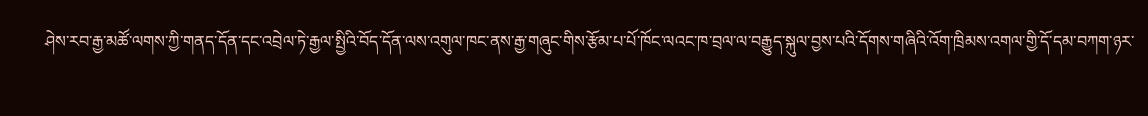ཤེས་རབ་རྒྱ་མཚོ་ལགས་ཀྱི་གནད་དོན་དང་འབྲེལ་ཏེ་རྒྱལ་སྤྱིའི་བོད་དོན་ལས་འགུལ་ཁང་ནས་རྒྱ་གཞུང་གིས་རྩོམ་པ་པོ་ཁོང་ལའང་ཁ་བྲལ་ལ་བརྒྱུད་སྐུལ་བྱས་པའི་དོགས་གཞིའི་འོག་ཁྲིམས་འགལ་གྱི་དོ་དམ་བཀག་ཉར་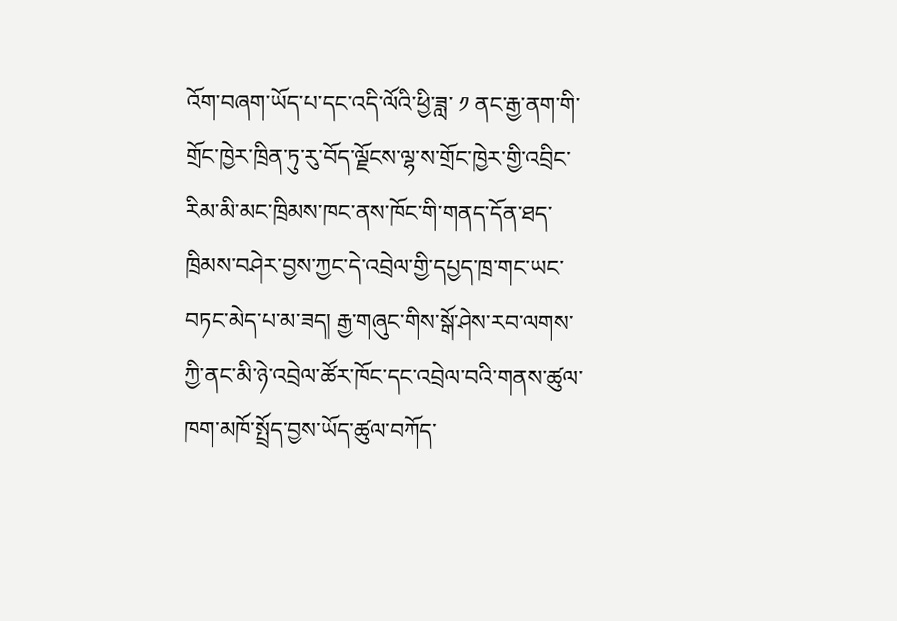འོག་བཞག་ཡོད་པ་དང་འདི་ལོའི་ཕྱི་ཟླ་ ༡ ནང་རྒྱ་ནག་གི་གྲོང་ཁྱེར་ཁྲིན་ཏུ་རུ་བོད་ལྗོངས་ལྷ་ས་གྲོང་ཁྱེར་གྱི་འབྲིང་རིམ་མི་མང་ཁྲིམས་ཁང་ནས་ཁོང་གི་གནད་དོན་ཐད་ཁྲིམས་བཤེར་བྱས་ཀྱང་དེ་འབྲེལ་གྱི་དཔྱད་ཁྲ་གང་ཡང་བཏང་མེད་པ་མ་ཟད། རྒྱ་གཞུང་གིས་སྒོ་ཤེས་རབ་ལགས་ཀྱི་ནང་མི་ཉེ་འབྲེལ་ཚོར་ཁོང་དང་འབྲེལ་བའི་གནས་ཚུལ་ཁག་མཁོ་སྤྲོད་བྱས་ཡོད་ཚུལ་བཀོད་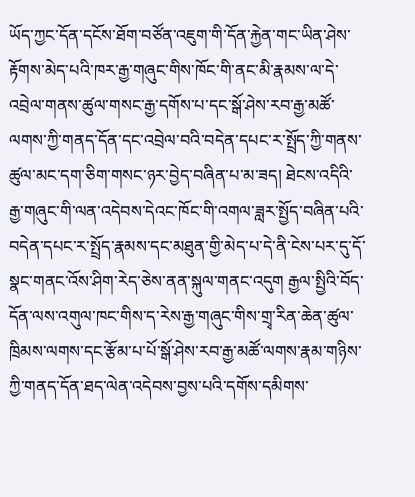ཡོད་ཀྱང་དོན་དངོས་ཐོག་བཙོན་འཇུག་གི་དོན་རྐྱེན་གང་ཡིན་ཤེས་རྟོགས་མེད་པའི་ཁར་རྒྱ་གཞུང་གིས་ཁོང་གི་ནང་མི་རྣམས་ལ་དེ་འབྲེལ་གནས་ཚུལ་གསང་རྒྱ་དགོས་པ་དང་སྒོ་ཤེས་རབ་རྒྱ་མཚོ་ལགས་ཀྱི་གནད་དོན་དང་འབྲེལ་བའི་བདེན་དཔང་ར་སྤྲོད་ཀྱི་གནས་ཚུལ་མང་དག་ཅིག་གསང་ཉར་བྱེད་བཞིན་པ་མ་ཟད། ཐེངས་འདིའི་རྒྱ་གཞུང་གི་ལན་འདེབས་དེའང་ཁོང་གི་འགལ་ཟླར་སྤྱོད་བཞིན་པའི་བདེན་དཔང་ར་སྤྲོད་རྣམས་དང་མཐུན་གྱི་མེད་པ་དེ་ནི་ངེས་པར་དུ་དོ་སྣང་གནང་འོས་ཤིག་རེད་ཅེས་ནན་སྐུལ་གནང་འདུག རྒྱལ་སྤྱིའི་བོད་དོན་ལས་འགུལ་ཁང་གིས་ད་རེས་རྒྱ་གཞུང་གིས་གྲྭ་རིན་ཆེན་ཚུལ་ཁྲིམས་ལགས་དང་རྩོམ་པ་པོ་སྒོ་ཤེས་རབ་རྒྱ་མཚོ་ལགས་རྣམ་གཉིས་ཀྱི་གནད་དོན་ཐད་ལེན་འདེབས་བྱས་པའི་དགོས་དམིགས་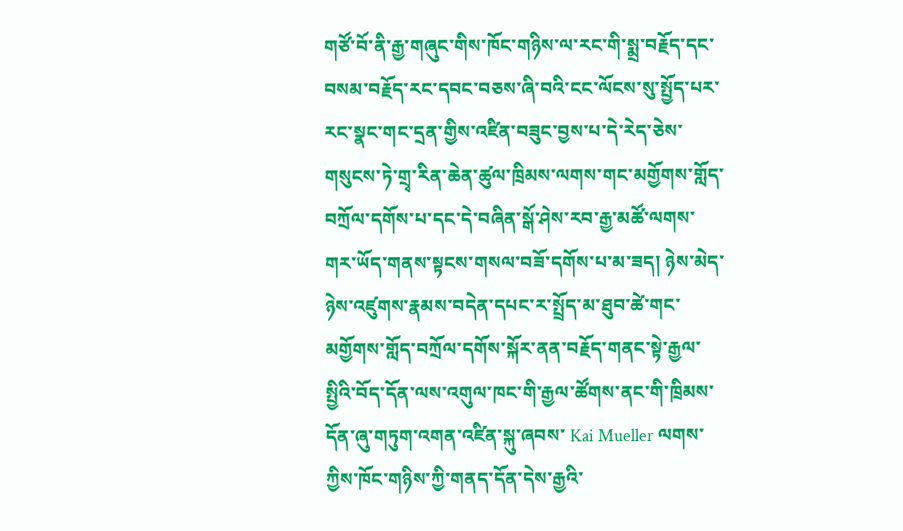གཙོ་བོ་ནི་རྒྱ་གཞུང་གིས་ཁོང་གཉིས་ལ་རང་གི་སྨྲ་བརྗོད་དང་བསམ་བརྗོད་རང་དབང་བཅས་ཞི་བའི་ངང་ལོངས་སུ་སྤྱོད་པར་རང་སྣང་གང་དྲན་གྱིས་འཛིན་བཟུང་བྱས་པ་དེ་རེད་ཅེས་གསུངས་ཏེ་གྲྭ་རིན་ཆེན་ཚུལ་ཁྲིམས་ལགས་གང་མགྱོགས་གློད་བཀྲོལ་དགོས་པ་དང་དེ་བཞིན་སྒོ་ཤེས་རབ་རྒྱ་མཚོ་ལགས་གར་ཡོད་གནས་སྟངས་གསལ་བཟོ་དགོས་པ་མ་ཟད། ཉེས་མེད་ཉེས་འཛུགས་རྣམས་བདེན་དཔང་ར་སྤྲོད་མ་ཐུབ་ཚེ་གང་མགྱོགས་གློད་བཀྲོལ་དགོས་སྐོར་ནན་བརྗོད་གནང་སྟེ་རྒྱལ་སྤྱིའི་བོད་དོན་ལས་འགུལ་ཁང་གི་རྒྱལ་ཚོགས་ནང་གི་ཁྲིམས་དོན་ཞུ་གཏུག་འགན་འཛིན་སྐུ་ཞབས་ Kai Mueller ལགས་ཀྱིས་ཁོང་གཉིས་ཀྱི་གནད་དོན་དེས་རྒྱའི་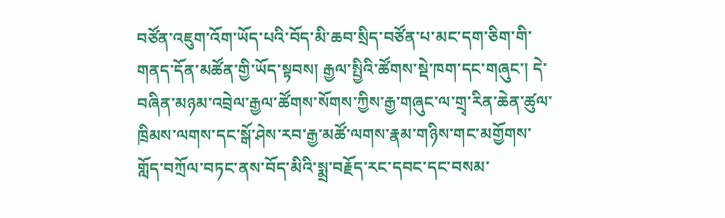བཙོན་འཇུག་འོག་ཡོད་པའི་བོད་མི་ཆབ་སྲིད་བཙོན་པ་མང་དག་ཅིག་གི་གནད་དོན་མཚོན་གྱི་ཡོད་སྟབས། རྒྱལ་སྤྱིའི་ཚོགས་སྡེ་ཁག་དང་གཞུང་། དེ་བཞིན་མཉམ་འབྲེལ་རྒྱལ་ཚོགས་སོགས་ཀྱིས་རྒྱ་གཞུང་ལ་གྲྭ་རིན་ཆེན་ཚུལ་ཁྲིམས་ལགས་དང་སྒོ་ཤེས་རབ་རྒྱ་མཚོ་ལགས་རྣམ་གཉིས་གང་མགྱོགས་གློད་བཀྲོལ་བཏང་ནས་བོད་མིའི་སྨྲ་བརྗོད་རང་དབང་དང་བསམ་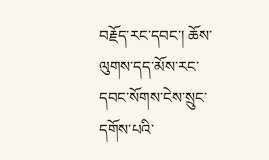བརྗོད་རང་དབང་། ཆོས་ལུགས་དད་མོས་རང་དབང་སོགས་ངེས་སྲུང་དགོས་པའི་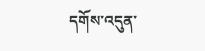དགོས་འདུན་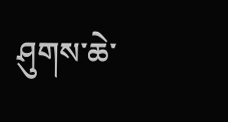ཤུགས་ཆེ་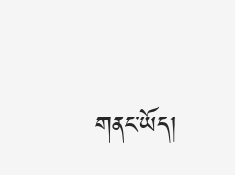གནང་ཡོད།